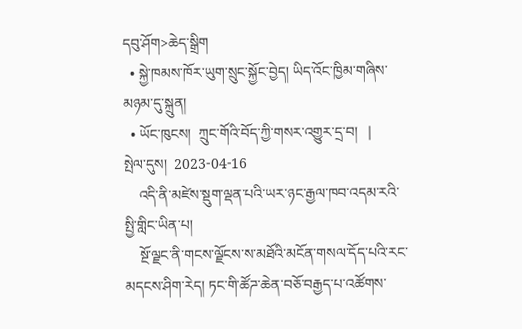དབུ་ཤོག>ཆེད་སྒྲིག
  • སྐྱེ་ཁམས་ཁོར་ཡུག་སྲུང་སྐྱོང་བྱེད། ཡིད་འོང་ཁྱིམ་གཞིས་མཉམ་དུ་སྐྲུན།
  • ཡོང་ཁུངས།  ཀྲུང་གོའི་བོད་ཀྱི་གསར་འགྱུར་དྲ་བ།   |     སྤེལ་དུས།  2023-04-16
    འདི་ནི་མཛེས་སྡུག་ལྡན་པའི་ཡར་ཉང་རྒྱལ་ཁབ་འདམ་རའི་སྤྱི་གླིང་ཡིན་པ།
    སྔོ་ལྗང་ནི་གངས་ལྗོངས་ས་མཐོའི་མངོན་གསལ་དོད་པའི་རང་མདངས་ཤིག་རེད། ཏང་གི་ཚོཌ་ཆེན་བཅོ་བརྒྱད་པ་འཚོགས་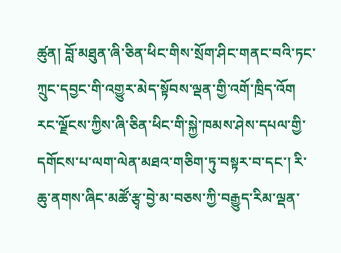ཚུན། བློ་མཐུན་ཞི་ཅིན་ཕིང་གིས་སྲོག་ཤིང་གནང་བའི་ཏང་ཀྲུང་དབྱང་གི་འགྱུར་མེད་སྟོབས་ལྡན་གྱི་འགོ་ཁྲིད་འོག རང་ལྗོངས་ཀྱིས་ཞི་ཅིན་ཕིང་གི་སྐྱེ་ཁམས་ཤེས་དཔལ་གྱི་དགོངས་པ་ལག་ལེན་མཐའ་གཅིག་ཏུ་བསྟར་བ་དང་། རི་ཆུ་ནགས་ཞིང་མཚོ་རྩྭ་བྱེ་མ་བཅས་ཀྱི་བརྒྱུད་རིམ་ལྡན་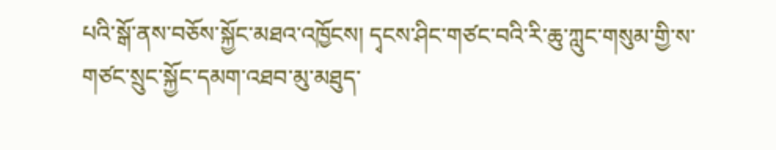པའི་སྒོ་ནས་བཅོས་སྐྱོང་མཐའ་འཁྱོངས། དྭངས་ཤིང་གཙང་བའི་རི་ཆུ་ཀླུང་གསུམ་གྱི་ས་གཙང་སྲུང་སྐྱོང་དམག་འཐབ་མུ་མཐུད་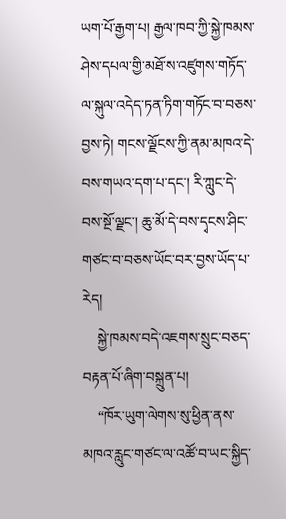ཡག་པོ་རྒྱག་པ། རྒྱལ་ཁབ་ཀྱི་སྐྱེ་ཁམས་ཤེས་དཔལ་གྱི་མཐོ་ས་འཛུགས་གཏོད་ལ་སྐུལ་འདེད་ཏན་ཏིག་གཏོང་བ་བཅས་བྱས་ཏེ། གངས་ལྗོངས་ཀྱི་ནམ་མཁའ་དེ་བས་གཡའ་དག་པ་དང་། རི་ཀླུང་དེ་བས་སྔོ་ལྗང་། ཆུ་མོ་དེ་བས་དྭངས་ཤིང་གཙང་བ་བཅས་ཡོང་བར་བྱས་ཡོད་པ་རེད།
    སྐྱེ་ཁམས་བདེ་འཇགས་སྲུང་བཅད་བརྟན་པོ་ཞིག་བསྐྲུན་པ།
    “ཁོར་ཡུག་ལེགས་སུ་ཕྱིན་ནས་མཁའ་རླུང་གཙང་ལ་འཚོ་བ་ཡང་སྐྱིད་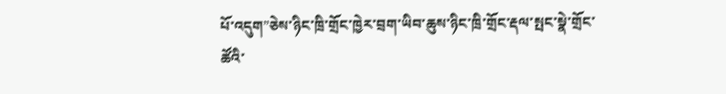པོ་འདུག”ཅེས་ཉིང་ཁྲི་གྲོང་ཁྱེར་བྲག་ཡིབ་ཆུས་ཉིང་ཁྲི་གྲོང་རྡལ་སྤང་སྣེ་གྲོང་ཚོའི་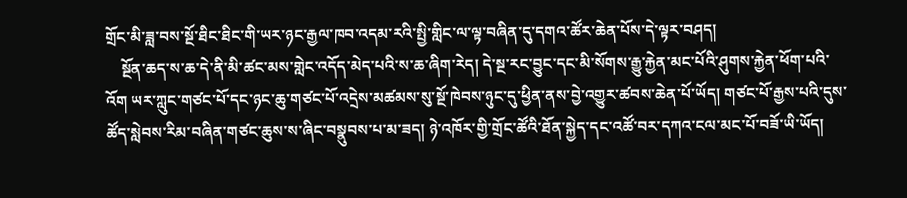གྲོང་མི་ཟླ་བས་སྔོ་ཐིང་ཐིང་གི་ཡར་ཉང་རྒྱལ་ཁབ་འདམ་རའི་སྤྱི་གླིང་ལ་ལྟ་བཞིན་དུ་དགའ་ཚོར་ཆེན་པོས་དེ་ལྟར་བཤད།
    སྔོན་ཆད་ས་ཆ་དེ་ནི་མི་ཚང་མས་གླེང་འདོད་མེད་པའི་ས་ཆ་ཞིག་རེད། དེ་སྔ་རང་བྱུང་དང་མི་སོགས་རྒྱུ་རྐྱེན་མང་པོའི་ཤུགས་རྐྱེན་ཕོག་པའི་འོག ཡར་ཀླུང་གཙང་པོ་དང་ཉང་ཆུ་གཙང་པོ་འདྲེས་མཚམས་སུ་སྔོ་ཁེབས་ཉུང་དུ་ཕྱིན་ནས་བྱེ་འགྱུར་ཚབས་ཆེན་པོ་ཡོད། གཙང་པོ་རྒྱས་པའི་དུས་ཚོད་སླེབས་རིམ་བཞིན་གཙང་ཆུས་ས་ཞིང་བསྣུབས་པ་མ་ཟད། ཉེ་འཁོར་གྱི་གྲོང་ཚོའི་ཐོན་སྐྱེད་དང་འཚོ་བར་དཀའ་ངལ་མང་པོ་བཟོ་ཡི་ཡོད།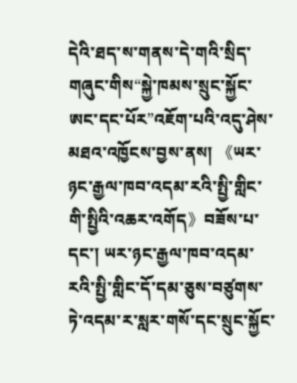དེའི་ཐད་ས་གནས་དེ་གའི་སྲིད་གཞུང་གིས“སྐྱེ་ཁམས་སྲུང་སྐྱོང་ཨང་དང་པོར”འཇོག་པའི་འདུ་ཤེས་མཐའ་འཁྱོངས་བྱས་ནས། 《ཡར་ཉང་རྒྱལ་ཁབ་འདམ་རའི་སྤྱི་གླིང་གི་སྤྱིའི་འཆར་འགོད》བཟོས་པ་དང་། ཡར་ཉང་རྒྱལ་ཁབ་འདམ་རའི་སྤྱི་གླིང་དོ་དམ་ཅུས་བཙུགས་ཏེ་འདམ་ར་སླར་གསོ་དང་སྲུང་སྐྱོང་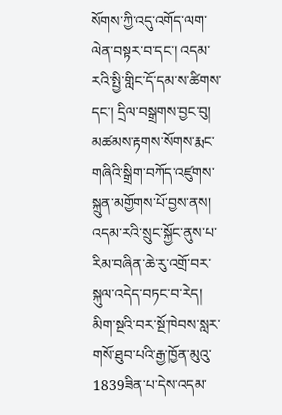སོགས་ཀྱི་འདུ་འགོད་ལག་ལེན་བསྟར་བ་དང་། འདམ་རའི་སྤྱི་གླིང་དོ་དམ་ས་ཚིགས་དང་། དྲིལ་བསྒྲགས་བྱང་བུ། མཚམས་རྟགས་སོགས་རྨང་གཞིའི་སྒྲིག་བཀོད་འཛུགས་སྐྲུན་མགྱོགས་པོ་བྱས་ནས། འདམ་རའི་སྲུང་སྐྱོང་ནུས་པ་རིམ་བཞིན་ཆེ་རུ་འགྲོ་བར་སྐུལ་འདེད་བཏང་བ་རེད། མིག་སྔའི་བར་སྔོ་ཁེབས་སླར་གསོ་ཐུབ་པའི་རྒྱ་ཁྱོན་མུའུ་1839ཟིན་པ་དེས་འདམ་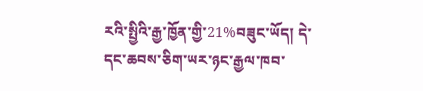རའི་སྤྱིའི་རྒྱ་ཁྱོན་གྱི་21%བཟུང་ཡོད། དེ་དང་ཆབས་ཅིག་ཡར་ཉང་རྒྱལ་ཁབ་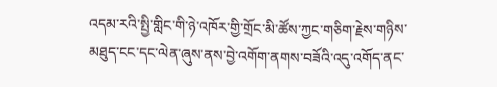འདམ་རའི་སྤྱི་གླིང་གི་ཉེ་འཁོར་གྱི་གྲོང་མི་ཚོས་ཀྱང་གཅིག་རྗེས་གཉིས་མཐུད་ངང་དང་ལེན་ཞུས་ནས་བྱེ་འགོག་ནགས་བཟོའི་འདུ་འགོད་ནང་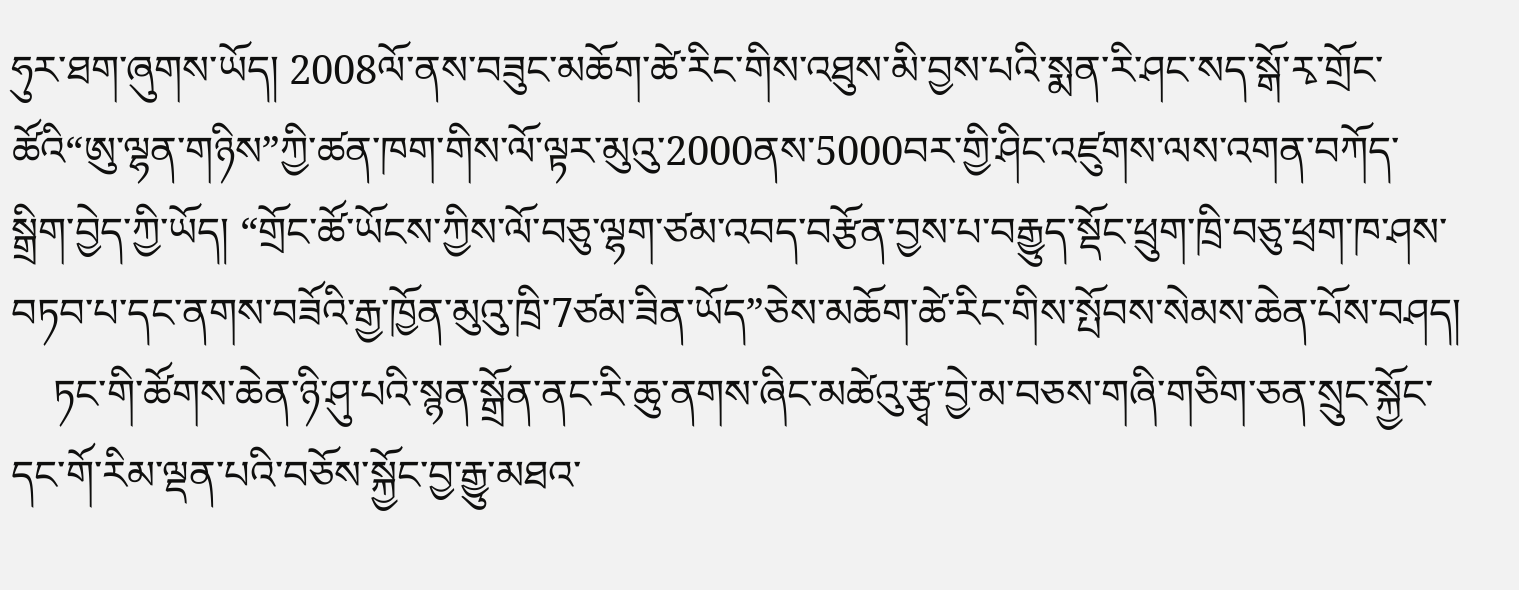ཧུར་ཐག་ཞུགས་ཡོད། 2008ལོ་ནས་བཟུང་མཆོག་ཚེ་རིང་གིས་འཐུས་མི་བྱས་པའི་སྨན་རི་ཤང་སད་སྒོ་རྭ་གྲོང་ཚོའི“ཨུ་ལྷན་གཉིས”ཀྱི་ཚན་ཁག་གིས་ལོ་ལྟར་མུའུ་2000ནས་5000བར་གྱི་ཤིང་འཛུགས་ལས་འགན་བཀོད་སྒྲིག་བྱེད་ཀྱི་ཡོད། “གྲོང་ཚོ་ཡོངས་ཀྱིས་ལོ་བཅུ་ལྷག་ཙམ་འབད་བརྩོན་བྱས་པ་བརྒྱུད་སྡོང་ཕྲུག་ཁྲི་བཅུ་ཕྲག་ཁ་ཤས་བཏབ་པ་དང་ནགས་བཟོའི་རྒྱ་ཁྱོན་མུའུ་ཁྲི་7ཙམ་ཟིན་ཡོད”ཅེས་མཆོག་ཚེ་རིང་གིས་སྤོབས་སེམས་ཆེན་པོས་བཤད།
    ཏང་གི་ཚོགས་ཆེན་ཉི་ཤུ་པའི་སྙན་སྒྲོན་ནང་རི་ཆུ་ནགས་ཞིང་མཚེའུ་རྩྭ་བྱེ་མ་བཅས་གཞི་གཅིག་ཅན་སྲུང་སྐྱོང་དང་གོ་རིམ་ལྡན་པའི་བཅོས་སྐྱོང་བྱ་རྒྱུ་མཐའ་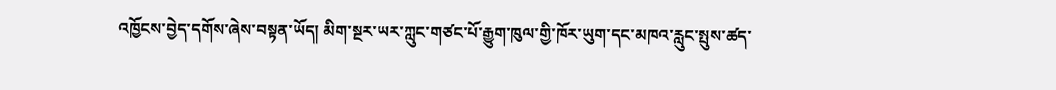འཁྱོངས་བྱེད་དགོས་ཞེས་བསྟན་ཡོད། མིག་སྔར་ཡར་ཀླུང་གཙང་པོ་རྒྱུག་ཁུལ་གྱི་ཁོར་ཡུག་དང་མཁའ་རླུང་སྤུས་ཚད་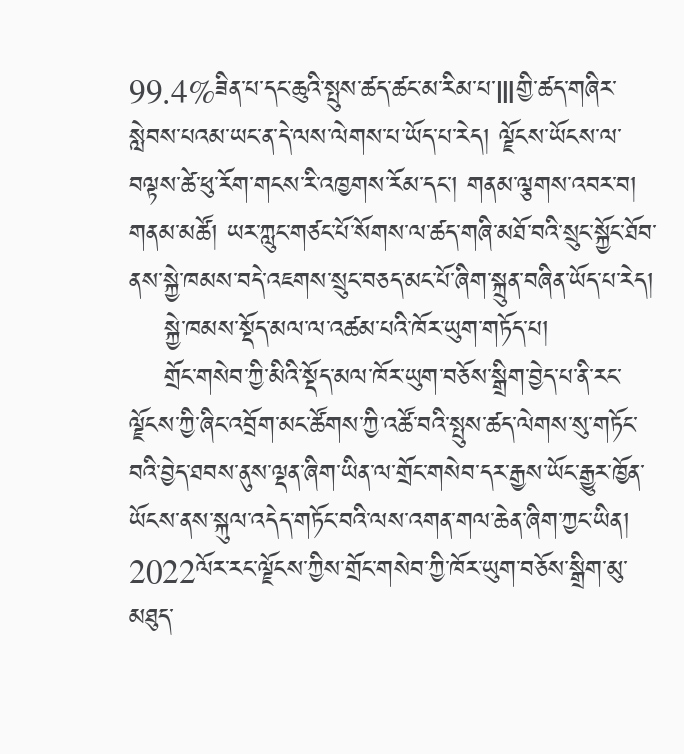99.4%ཟིན་པ་དང་ཆུའི་སྤུས་ཚད་ཚང་མ་རིམ་པ་Ⅲགྱི་ཚད་གཞིར་སླེབས་པའམ་ཡང་ན་དེ་ལས་ལེགས་པ་ཡོད་པ་རེད། ལྗོངས་ཡོངས་ལ་བལྟས་ཚེ་ཕུ་རོག་གངས་རི་འཁྱགས་རོམ་དང་། གནམ་ལྕགས་འབར་བ། གནམ་མཚོ། ཡར་ཀླུང་གཙང་པོ་སོགས་ལ་ཚད་གཞི་མཐོ་བའི་སྲུང་སྐྱོང་ཐོབ་ནས་སྐྱེ་ཁམས་བདེ་འཇགས་སྲུང་བཅད་མང་པོ་ཞིག་སྐྲུན་བཞིན་ཡོད་པ་རེད།
    སྐྱེ་ཁམས་སྡོད་མལ་ལ་འཚམ་པའི་ཁོར་ཡུག་གཏོད་པ།
    གྲོང་གསེབ་ཀྱི་མིའི་སྡོད་མལ་ཁོར་ཡུག་བཅོས་སྒྲིག་བྱེད་པ་ནི་རང་ལྗོངས་ཀྱི་ཞིང་འབྲོག་མང་ཚོགས་ཀྱི་འཚོ་བའི་སྤུས་ཚད་ལེགས་སུ་གཏོང་བའི་བྱེད་ཐབས་ནུས་ལྡན་ཞིག་ཡིན་ལ་གྲོང་གསེབ་དར་རྒྱས་ཡོང་རྒྱུར་ཁྱོན་ཡོངས་ནས་སྐུལ་འདེད་གཏོང་བའི་ལས་འགན་གལ་ཆེན་ཞིག་ཀྱང་ཡིན། 2022ལོར་རང་ལྗོངས་ཀྱིས་གྲོང་གསེབ་ཀྱི་ཁོར་ཡུག་བཅོས་སྒྲིག་མུ་མཐུད་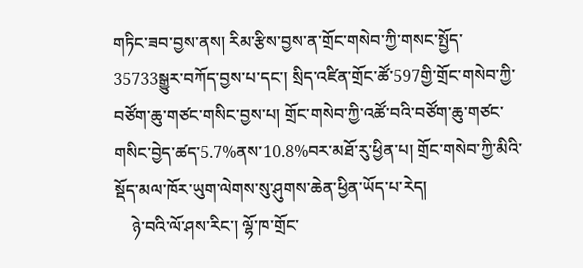གཏིང་ཟབ་བྱས་ནས། རིམ་རྩིས་བྱས་ན་གྲོང་གསེབ་ཀྱི་གསང་སྤྱོད་35733སྒྱུར་བཀོད་བྱས་པ་དང་། སྲིད་འཛིན་གྲོང་ཚོ་597གྱི་གྲོང་གསེབ་ཀྱི་བཙོག་ཆུ་གཙང་གསིང་བྱས་པ། གྲོང་གསེབ་ཀྱི་འཚོ་བའི་བཙོག་ཆུ་གཙང་གསིང་བྱེད་ཚད་5.7%ནས་10.8%བར་མཐོ་རུ་ཕྱིན་པ། གྲོང་གསེབ་ཀྱི་མིའི་སྡོད་མལ་ཁོར་ཡུག་ལེགས་སུ་ཤུགས་ཆེན་ཕྱིན་ཡོད་པ་རེད།
    ཉེ་བའི་ལོ་ཤས་རིང་། ལྷོ་ཁ་གྲོང་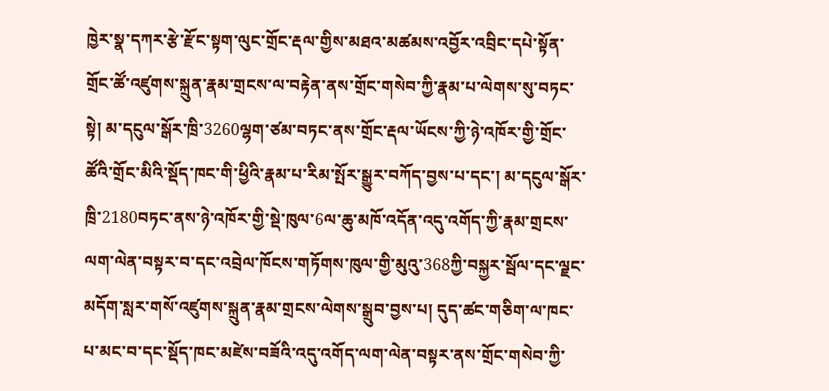ཁྱེར་སྣ་དཀར་རྩེ་རྫོང་སྟག་ལུང་གྲོང་རྡལ་གྱིས་མཐའ་མཚམས་འབྱོར་འབྲིང་དཔེ་སྟོན་གྲོང་ཚོ་འཛུགས་སྐྲུན་རྣམ་གྲངས་ལ་བརྟེན་ནས་གྲོང་གསེབ་ཀྱི་རྣམ་པ་ལེགས་སུ་བཏང་སྟེ། མ་དངུལ་སྒོར་ཁྲི་3260ལྷག་ཙམ་བཏང་ནས་གྲོང་རྡལ་ཡོངས་ཀྱི་ཉེ་འཁོར་གྱི་གྲོང་ཚོའི་གྲོང་མིའི་སྡོད་ཁང་གི་ཕྱིའི་རྣམ་པ་རིམ་སྤོར་སྒྱུར་བཀོད་བྱས་པ་དང་། མ་དངུལ་སྒོར་ཁྲི་2180བཏང་ནས་ཉེ་འཁོར་གྱི་སྡེ་ཁུལ་6ལ་ཆུ་མཁོ་འདོན་འདུ་འགོད་ཀྱི་རྣམ་གྲངས་ལག་ལེན་བསྟར་བ་དང་འབྲེལ་ཁོངས་གཏོགས་ཁུལ་གྱི་མུའུ་368ཀྱི་བསྐྱར་སྦོལ་དང་ལྗང་མདོག་སླར་གསོ་འཛུགས་སྐྲུན་རྣམ་གྲངས་ལེགས་སྒྲུབ་བྱས་པ། དུད་ཚང་གཅིག་ལ་ཁང་པ་མང་བ་དང་སྡོད་ཁང་མཛེས་བཟོའི་འདུ་འགོད་ལག་ལེན་བསྟར་ནས་གྲོང་གསེབ་ཀྱི་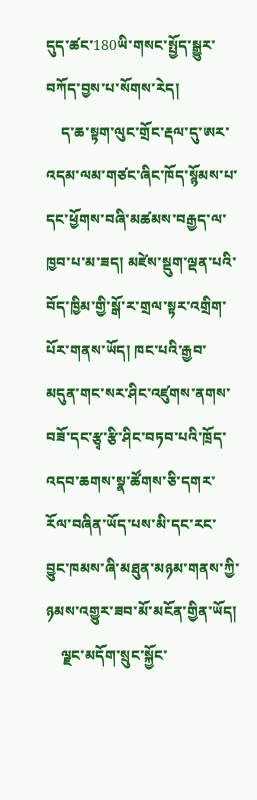དུད་ཚང་180ཡི་གསང་སྤྱོད་སྒྱུར་བཀོད་བྱས་པ་སོགས་རེད།
    ད་ཆ་སྟག་ལུང་གྲོང་རྡལ་དུ་ཨར་འདམ་ལམ་གཙང་ཞིང་ཁོད་སྙོམས་པ་དང་ཕྱོགས་བཞི་མཚམས་བརྒྱད་ལ་ཁྱབ་པ་མ་ཟད། མཛེས་སྡུག་ལྡན་པའི་བོད་ཁྱིམ་གྱི་སྒོ་ར་གྲལ་སྟར་འགྲིག་པོར་གནས་ཡོད། ཁང་པའི་རྒྱབ་མདུན་གང་སར་ཤིང་འཛུགས་ནགས་བཟོ་དང་རྩྭ་རྩི་ཤིང་བཏབ་པའི་ཁྲོད་འདབ་ཆགས་སྣ་ཚོགས་ཅི་དགར་རོལ་བཞིན་ཡོད་པས་མི་དང་རང་བྱུང་ཁམས་ཞི་མཐུན་མཉམ་གནས་ཀྱི་ཉམས་འགྱུར་ཟབ་མོ་མངོན་གྱིན་ཡོད།
    ལྗང་མདོག་སྲུང་སྐྱོང་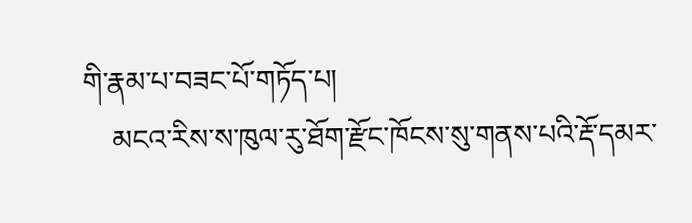གི་རྣམ་པ་བཟང་པོ་གཏོད་པ།
    མངའ་རིས་ས་ཁུལ་རུ་ཐོག་རྫོང་ཁོངས་སུ་གནས་པའི་རྡོ་དམར་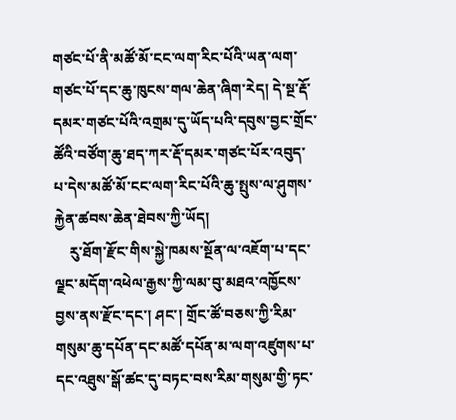གཙང་པོ་ནི་མཚོ་མོ་ངང་ལག་རིང་པོའི་ཡན་ལག་གཙང་པོ་དང་ཆུ་ཁུངས་གལ་ཆེན་ཞིག་རེད། དེ་སྔ་རྡོ་དམར་གཙང་པོའི་འགྲམ་དུ་ཡོད་པའི་དབུས་བྱང་གྲོང་ཚོའི་བཙོག་ཆུ་ཐད་ཀར་རྡོ་དམར་གཙང་པོར་འབུད་པ་དེས་མཚོ་མོ་ངང་ལག་རིང་པོའི་ཆུ་སྤུས་ལ་ཤུགས་རྐྱེན་ཚབས་ཆེན་ཐེབས་ཀྱི་ཡོད།
    རུ་ཐོག་རྫོང་གིས་སྐྱེ་ཁམས་སྔོན་ལ་འཇོག་པ་དང་ལྗང་མདོག་འཕེལ་རྒྱས་ཀྱི་ལམ་བུ་མཐའ་འཁྱོངས་བྱས་ནས་རྫོང་དང་། ཤང་། གྲོང་ཚོ་བཅས་ཀྱི་རིམ་གསུམ་ཆུ་དཔོན་དང་མཚོ་དཔོན་མ་ལག་འཛུགས་པ་དང་འཐུས་སྒོ་ཚང་དུ་བཏང་བས་རིམ་གསུམ་གྱི་ཏང་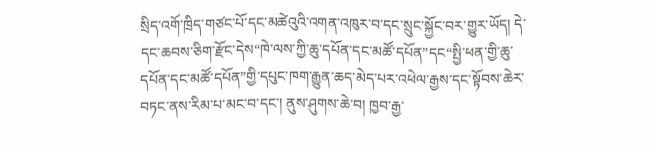སྲིད་འགོ་ཁྲིད་གཙང་པོ་དང་མཚེའུའི་འགན་འཁུར་བ་དང་སྲུང་སྐྱོང་བར་གྱུར་ཡོད། དེ་དང་ཆབས་ཅིག་རྫོང་དེས“ཁེ་ལས་ཀྱི་ཆུ་དཔོན་དང་མཚོ་དཔོན”དང“སྤྱི་ཕན་གྱི་ཆུ་དཔོན་དང་མཚོ་དཔོན”གྱི་དཔུང་ཁག་རྒྱུན་ཆད་མེད་པར་འཕེལ་རྒྱས་དང་སྟོབས་ཆེར་བཏང་ནས་རིམ་པ་མང་བ་དང་། ནུས་ཤུགས་ཆེ་བ། ཁྱབ་རྒྱ་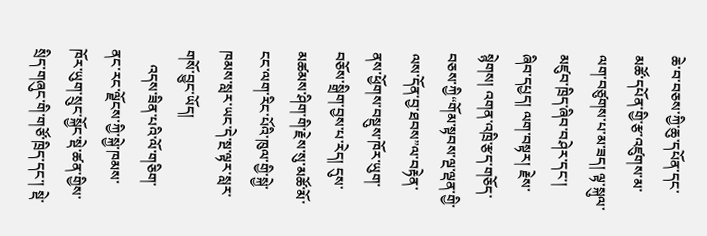ཆེ་བ་བཅས་ཀྱི་ཆུ་དཔོན་དང་མཚོ་དཔོན་གྱི་རྩ་འཛུགས་མ་ལག་བཙུགས་པ་མ་ཟད། ལྟ་སྐུལ་མཛུབ་ཁྲིད་ཞིབ་བཤེར་དང་། ཞིབ་དཔྱད། ལག་བསྟར། རྗེས་སྙེགས། འགན་འཁྲི་རྩད་གཅོད་བཅས་ཀྱི“གོམ་སྟབས་ལྔ་ལྡན་གྱི་ལས་དོན་བྱ་ཐབས”ལ་བརྟེན་ནས་ཕྱོགས་བསྡུས་ཁོར་ཡུག་བཅོས་སྒྲིག་བྱས་པ་རེད། དུས་མཚམས་ཤིག་གི་རྗེས་སུ་མཚོ་མོ་ངང་ལག་རིང་པོའི་ཁུལ་གྱི་སྐྱེ་ཁམས་སླར་ཡང་དེ་སྔ་ལྟར་སླར་གསོ་བྱུང་ཡོད།
    འདས་ཟིན་པའི་ལོ་གཅིག་ནང་རང་ལྗོངས་ཀྱི་སྐྱེ་ཁམས་ཁོར་ཡུག་སྲུང་སྐྱོང་སྡེ་ཚན་གྱིས་སྲིད་གཞུང་གི་གཙོ་ཁྲིད་དང་། སྡེ་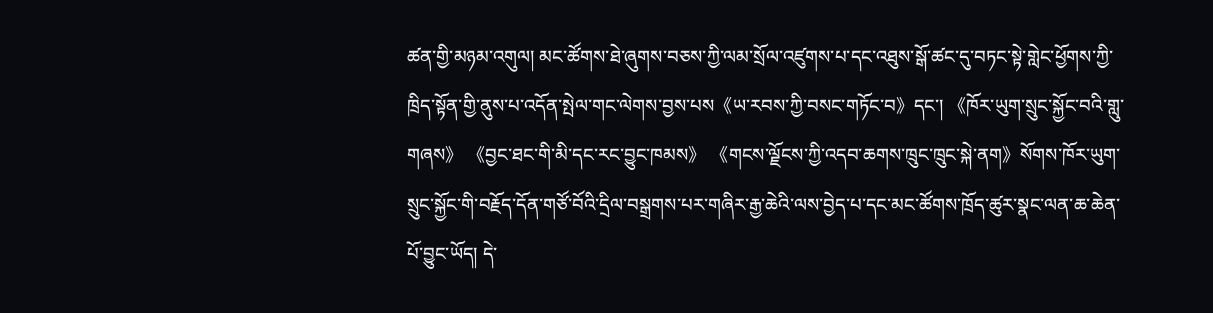ཚན་གྱི་མཉམ་འགུལ། མང་ཚོགས་ཐེ་ཞུགས་བཅས་ཀྱི་ལམ་སྲོལ་འཛུགས་པ་དང་འཐུས་སྒོ་ཚང་དུ་བཏང་སྟེ་གླེང་ཕྱོགས་ཀྱི་ཁྲིད་སྟོན་གྱི་ནུས་པ་འདོན་སྤེལ་གང་ལེགས་བྱས་པས《ཡ་རབས་ཀྱི་བསང་གཏོང་བ》དང་། 《ཁོར་ཡུག་སྲུང་སྐྱོང་བའི་གླུ་གཞས》 《བྱང་ཐང་གི་མི་དང་རང་བྱུང་ཁམས》 《གངས་ལྗོངས་ཀྱི་འདབ་ཆགས་ཁྲུང་ཁྲུང་སྐེ་ནག》སོགས་ཁོར་ཡུག་སྲུང་སྐྱོང་གི་བརྗོད་དོན་གཙོ་བོའི་དྲིལ་བསྒྲགས་པར་གཞིར་རྒྱ་ཆེའི་ལས་བྱེད་པ་དང་མང་ཚོགས་ཁྲོད་ཚུར་སྣང་ལན་ཆ་ཆེན་པོ་བྱུང་ཡོད། དེ་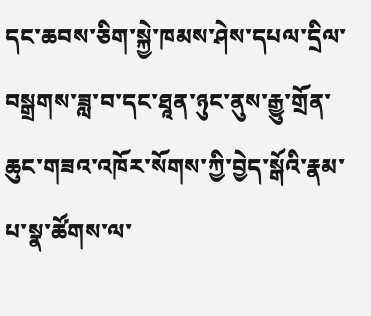དང་ཆབས་ཅིག་སྐྱེ་ཁམས་ཤེས་དཔལ་དྲིལ་བསྒྲགས་ཟླ་བ་དང་ཐཱན་ཉུང་ནུས་རྒྱུ་གྲོན་ཆུང་གཟའ་འཁོར་སོགས་ཀྱི་བྱེད་སྒོའི་རྣམ་པ་སྣ་ཚོགས་ལ་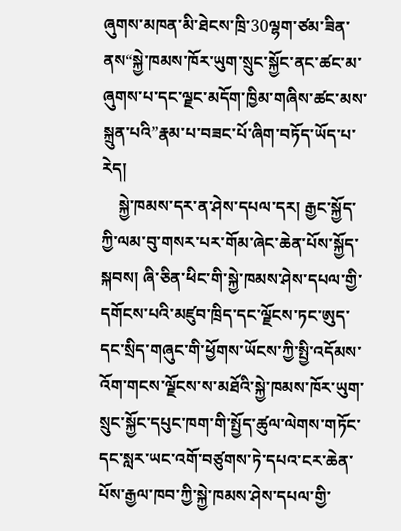ཞུགས་མཁན་མི་ཐེངས་ཁྲི་30ལྷག་ཙམ་ཟིན་ནས“སྐྱེ་ཁམས་ཁོར་ཡུག་སྲུང་སྐྱོང་ནང་ཚང་མ་ཞུགས་པ་དང་ལྗང་མདོག་ཁྱིམ་གཞིས་ཚང་མས་སྐྲུན་པའི”རྣམ་པ་བཟང་པོ་ཞིག་བཏོད་ཡོད་པ་རེད།
    སྐྱེ་ཁམས་དར་ན་ཤེས་དཔལ་དར། རྒྱང་སྐྱོད་ཀྱི་ལམ་བུ་གསར་པར་གོམ་ཞེང་ཆེན་པོས་སྐྱོད་སྐབས། ཞི་ཅིན་ཕིང་གི་སྐྱེ་ཁམས་ཤེས་དཔལ་གྱི་དགོངས་པའི་མཛུབ་ཁྲིད་དང་ལྗོངས་ཏང་ཨུད་དང་སྲིད་གཞུང་གི་ཕྱོགས་ཡོངས་ཀྱི་སྤྱི་འདོམས་འོག་གངས་ལྗོངས་ས་མཐོའི་སྐྱེ་ཁམས་ཁོར་ཡུག་སྲུང་སྐྱོང་དཔུང་ཁག་གི་སྤྱོད་ཚུལ་ལེགས་གཏོང་དང་སླར་ཡང་འགོ་བཙུགས་ཏེ་དཔའ་ངར་ཆེན་པོས་རྒྱལ་ཁབ་ཀྱི་སྐྱེ་ཁམས་ཤེས་དཔལ་གྱི་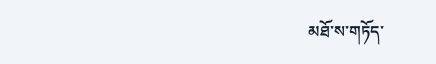མཐོ་ས་གཏོད་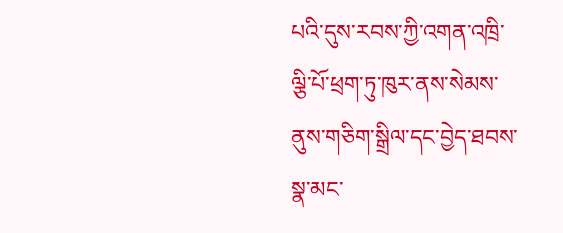པའི་དུས་རབས་ཀྱི་འགན་འཁྲི་ལྕི་པོ་ཕྲག་ཏུ་ཁུར་ནས་སེམས་ནུས་གཅིག་སྒྲིལ་དང་བྱེད་ཐབས་སྣ་མང་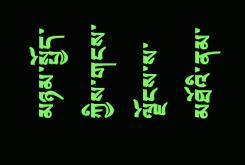མཉམ་སྤྱོད་ཀྱིས་གངས་ལྗོངས་ས་མཐོའི་ནམ་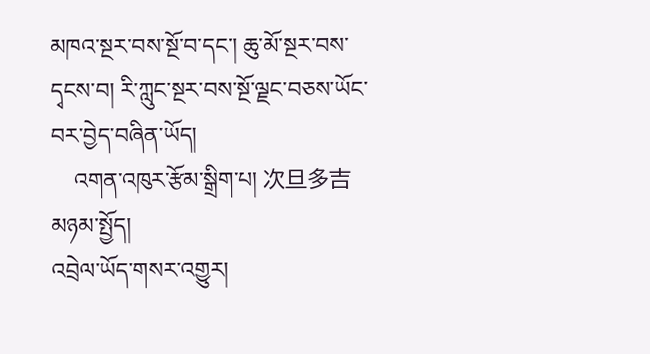མཁའ་སྔར་བས་སྔོ་བ་དང་། ཆུ་མོ་སྔར་བས་དྭངས་བ། རི་ཀླུང་སྔར་བས་སྔོ་ལྗང་བཅས་ཡོང་བར་བྱེད་བཞིན་ཡོད།
    འགན་འཁུར་རྩོམ་སྒྲིག་པ། 次旦多吉
མཉམ་སྤྱོད།
འབྲེལ་ཡོད་གསར་འགྱུར།